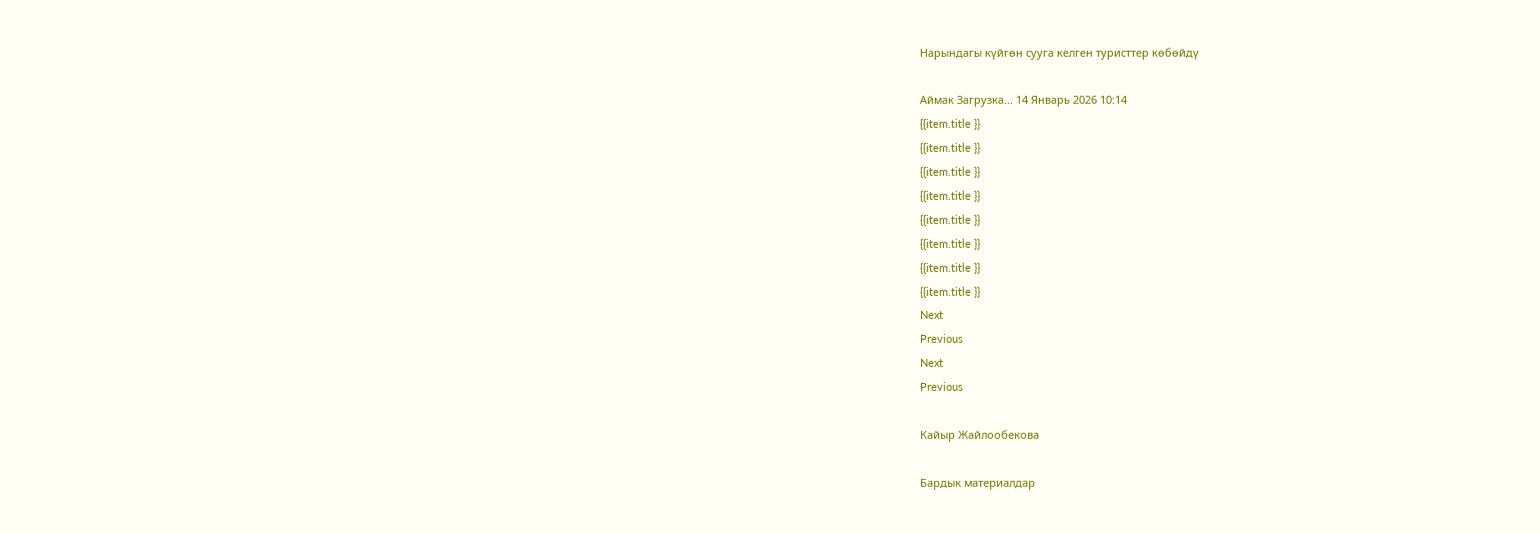Нарындагы күйгөн сууга келген туристтер көбөйдү

Аймак Загрузка... 14 Январь 2026 10:14
{{item.title }}
{{item.title }}
{{item.title }}
{{item.title }}
{{item.title }}
{{item.title }}
{{item.title }}
{{item.title }}
Next
Previous
Next
Previous

Кайыр Жайлообекова

Бардык материалдар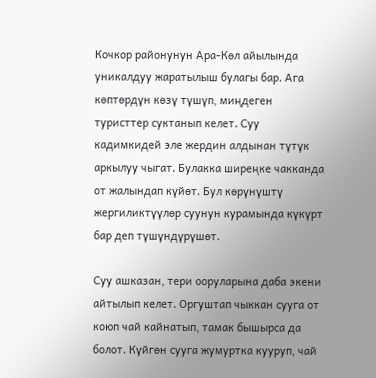Кочкор районунун Ара-Көл айылында уникалдуу жаратылыш булагы бар. Ага көптөрдүн көзү түшүп, миңдеген туристтер суктанып келет. Суу кадимкидей эле жердин алдынан түтүк аркылуу чыгат. Булакка ширеңке чакканда от жалындап күйөт. Бул көрүнүштү жергиликтүүлөр суунун курамында күкүрт бар деп түшүндүрүшөт.

Суу ашказан, тери ооруларына даба экени айтылып келет. Оргуштап чыккан сууга от коюп чай кайнатып, тамак бышырса да болот. Күйгөн сууга жумуртка кууруп, чай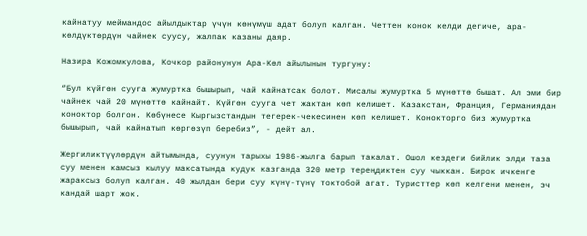кайнатуу меймандос айылдыктар үчүн көнүмүш адат болуп калган. Четтен конок келди дегиче, ара-көлдүктөрдүн чайнек суусу, жалпак казаны даяр.

Назира Кожомкулова, Кочкор районунун Ара-Көл айылынын тургуну:

“Бул күйгөн сууга жумуртка бышырып, чай кайнатсак болот. Мисалы жумуртка 5 мүнөттө бышат. Ал эми бир чайнек чай 20 мүнөттө кайнайт. Күйгөн сууга чет жактан көп келишет. Казакстан, Франция, Германиядан коноктор болгон. Көбүнесе Кыргызстандын тегерек-чекесинен көп келишет. Конокторго биз жумуртка бышырып, чай кайнатып көргөзүп беребиз”, - дейт ал.

Жергиликтүүлөрдүн айтымында, суунун тарыхы 1986-жылга барып такалат. Ошол кездеги бийлик элди таза суу менен камсыз кылуу максатында кудук казганда 320 метр тереңдиктен суу чыккан. Бирок ичкенге жараксыз болуп калган. 40 жылдан бери суу күнү-түнү токтобой агат. Туристтер көп келгени менен, эч кандай шарт жок.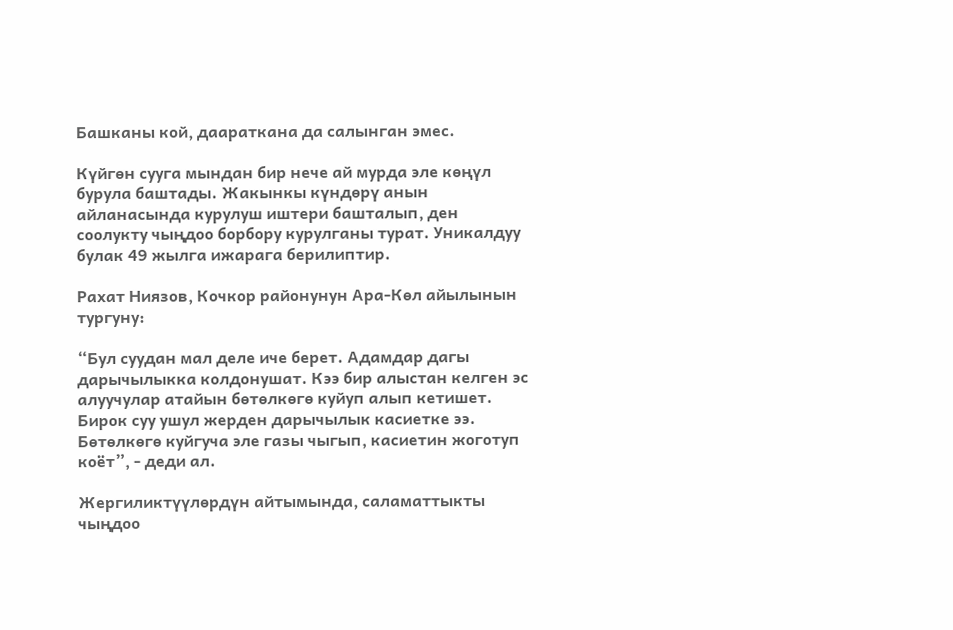Башканы кой, даараткана да салынган эмес.

Күйгөн сууга мындан бир нече ай мурда эле көңүл бурула баштады. Жакынкы күндөрү анын айланасында курулуш иштери башталып, ден соолукту чыңдоо борбору курулганы турат. Уникалдуу булак 49 жылга ижарага берилиптир.

Рахат Ниязов, Кочкор районунун Ара-Көл айылынын тургуну:

“Бул суудан мал деле иче берет. Адамдар дагы дарычылыкка колдонушат. Кээ бир алыстан келген эс алуучулар атайын бөтөлкөгө куйуп алып кетишет. Бирок суу ушул жерден дарычылык касиетке ээ. Бөтөлкөгө куйгуча эле газы чыгып, касиетин жоготуп коёт”, - деди ал.

Жергиликтүүлөрдүн айтымында, саламаттыкты чыңдоо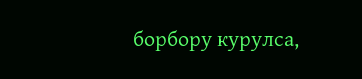борбору курулса,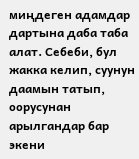миңдеген адамдар дартына даба таба алат. Себеби, бул жакка келип, суунун даамын татып, оорусунан арылгандар бар экени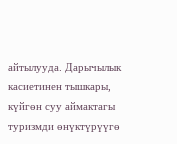айтылууда. Дарычылык касиетинен тышкары, күйгөн суу аймактагы туризмди өнүктүрүүгө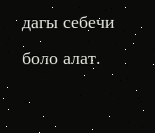дагы себечи боло алат.